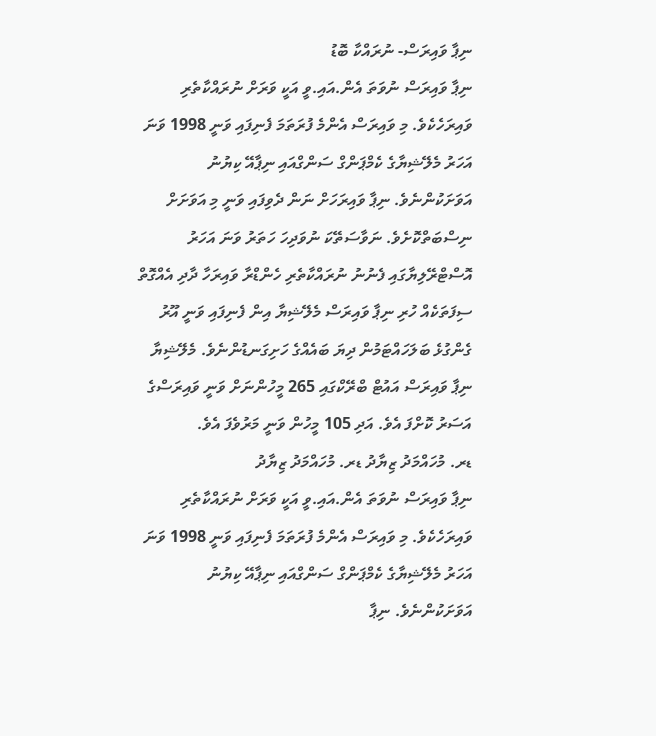ނިޕާ ވައިރަސް- ނުރައްކާ ބޮޑު
ނިޕާ ވައިރަސް ނުވަތަ އެން.އައި.ވީ އަކީ ވަރަށް ނުރައްކާތެރި ވައިރަހެކެވެ. މި ވައިރަސް އެންމެ ފުރަތަމަ ފެނިފައި ވަނީ 1998 ވަނަ އަހަރު މެލޭޝިޔާގެ ކެމްޕަންގް ސަންގްއައި ނިޕާއޭ ކިޔުނު އަވަށަކުންނެވެ. ނިޕާ ވައިރަހަށް ނަން ދެވިފައި ވަނީ މި އަވަށަށް ނިސްބަތްކޮށެވެ. ނަވާސަތޭކަ ނުވަދިހަ ހަތަރު ވަނަ އަހަރު އޮސްޓްރޭލިޔާގައި ފެނުނު ނުރައްކާތެރި ހެންޑްރާ ވައިރަހާ ދާދި އެއްގޮތް ސިފަތަކެއް ހުރި ނިޕާ ވައިރަސް މެލޭޝިޔާ އިން ފެނިފައި ވަނީ އޫރު ގެންގުޅެ ބަލަހައްޓަމުން ދިޔަ ބައެއްގެ ހަށިގަނޑުންނެވެ. މެލޭޝިޔާ ނިޕާ ވައިރަސް އައުޓް ބްރޭކްގައި 265 މީހުންނަށް ވަނީ ވައިރަސްގެ އަސަރު ކޮށްފަ އެވެ. އަދި 105 މީހުން ވަނީ މަރުވެފަ އެވެ.
ޑރ. މުހައްމަދު ޒިޔާދު ޑރ. މުހައްމަދު ޒިޔާދު
ނިޕާ ވައިރަސް ނުވަތަ އެން.އައި.ވީ އަކީ ވަރަށް ނުރައްކާތެރި ވައިރަހެކެވެ. މި ވައިރަސް އެންމެ ފުރަތަމަ ފެނިފައި ވަނީ 1998 ވަނަ އަހަރު މެލޭޝިޔާގެ ކެމްޕަންގް ސަންގްއައި ނިޕާއޭ ކިޔުނު އަވަށަކުންނެވެ. ނިޕާ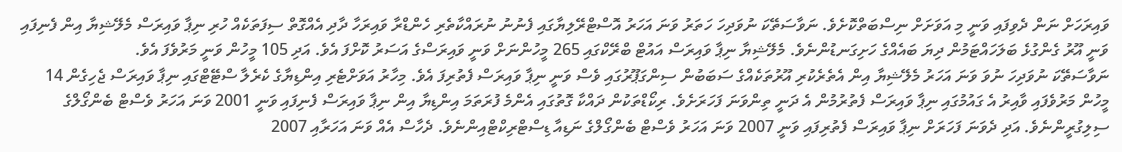ވައިރަހަށް ނަން ދެވިފައި ވަނީ މި އަވަށަށް ނިސްބަތްކޮށެވެ. ނަވާސަތޭކަ ނުވަދިހަ ހަތަރު ވަނަ އަހަރު އޮސްޓްރޭލިޔާގައި ފެނުނު ނުރައްކާތެރި ހެންޑްރާ ވައިރަހާ ދާދި އެއްގޮތް ސިފަތަކެއް ހުރި ނިޕާ ވައިރަސް މެލޭޝިޔާ އިން ފެނިފައި ވަނީ އޫރު ގެންގުޅެ ބަލަހައްޓަމުން ދިޔަ ބައެއްގެ ހަށިގަނޑުންނެވެ. މެލޭޝިޔާ ނިޕާ ވައިރަސް އައުޓް ބްރޭކްގައި 265 މީހުންނަށް ވަނީ ވައިރަސްގެ އަސަރު ކޮށްފަ އެވެ. އަދި 105 މީހުން ވަނީ މަރުވެފަ އެވެ.
ނަވާސަތޭކަ ނުވަދިހަ ނުވަ ވަނަ އަހަރު މެލޭޝިޔާ އިން އެތެރެކުރި އޫރުތަކެއްގެ ސަބަބުން ސިންގަޕޫރުގައި ވެސް ވަނީ ނިޕާ ވައިރަސް ފެތުރިފަ އެވެ. މިހާރު އަވަށްޓެރި އިންޑިޔާގެ ކެރެލާ ސްޓޭޓްގައި ނިޕާ ވައިރަސް ޖެހިގެން 14 މީހުން މަރުވެފައި ވާއިރު އެ ގައުމުގައި ނިޕާ ވައިރަސް ފެތުރުމުން އެ ދަނީ ތިންވަނަ ފަހަރަށެވެ. ރިކޯޑްތަކުން ދައްކާ ގޮތުގައި އެންމެ ފުރަތަމަ އިންޑިޔާ އިން ނިޕާ ވައިރަސް ފެނިފައި ވަނީ 2001 ވަނަ އަހަރު ވެސްޓް ބެންގޯލްގެ ސިލިގުރީންނެވެ. އަދި ދެވަނަ ފަހަރަށް ނިޕާ ވައިރަސް ފެތުރިފައި ވަނީ 2007 ވަނަ އަހަރު ވެސްޓް ބެންގޯލްގެ ނަޑިއާ ޑިސްޓްރިކްޓްއިންނެވެ. ދެހާސް އެއް ވަނަ އަހަރާއި 2007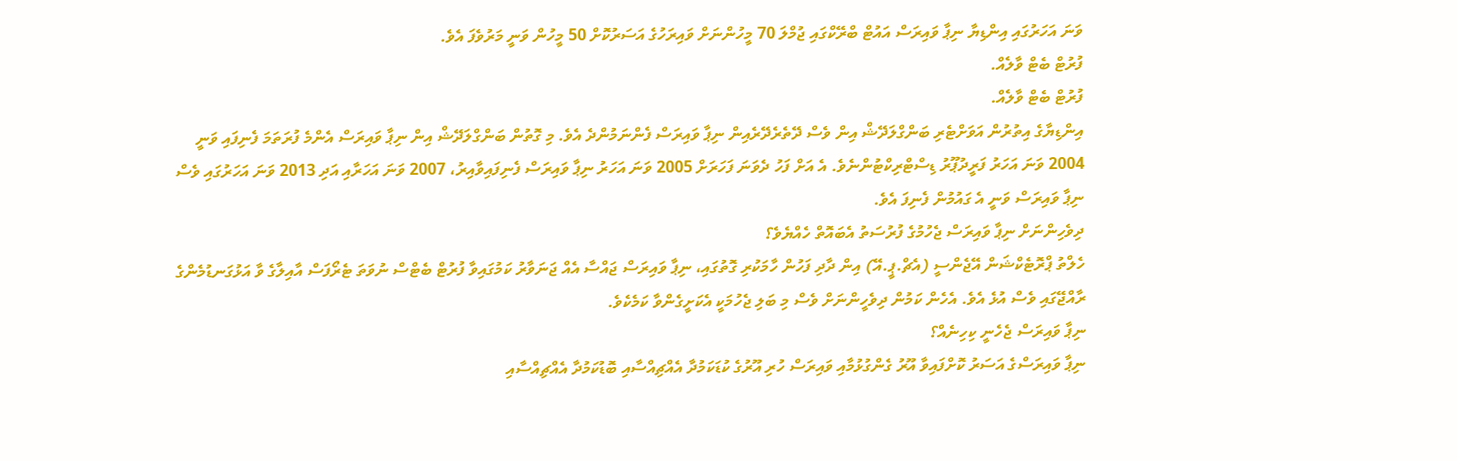ވަނަ އަހަރުގައި އިންޑިޔާ ނިޕާ ވައިރަސް އައުޓް ބްރޭކްގައި ޖުމްލަ 70 މީހުންނަށް ވައިރަހުގެ އަސަރުކޮށް 50 މީހުން ވަނީ މަރުވެފަ އެވެ.
ފުރުޓް ބެޓް ވާލެއް.
ފުރުޓް ބެޓް ވާލެއް.
އިންޑިޔާގެ އިތުރުން އަވަށްޓެރި ބަންގްލަދޭޝް އިން ވެސް ދޭތެރެދޭރެއިން ނިޕާ ވައިރަސް ފެންނަމުންދެ އެވެ. މި ގޮތުން ބަންގްލަދޭޝް އިން ނިޕާ ވައިރަސް އެންމެ ފުރަތަމަ ފެނިފައި ވަނީ 2004 ވަނަ އަހަރު ފަރީދުޕޫރު ޑިސްޓްރިކްޓުންނެވެ. އެ އަށް ފަހު ދެވަނަ ފަހަރަށް 2005 ވަނަ އަހަރު ނިޕާ ވައިރަސް ފެނިފައިވާއިރު، 2007 ވަނަ އަހަރާއި އަދި 2013 ވަނަ އަހަރުގައި ވެސް ނިޕާ ވައިރަސް ވަނީ އެ ގައުމުން ފެނިފަ އެވެ.
ދިވެހިންނަށް ނިޕާ ވައިރަސް ޖެހުމުގެ ފުރުސަތު އެބައޮތް ހެއްޔެވެ؟
ހެލްތު ޕްރޮޓެކްޝަން އޭޖެންސީ (އެޗް.ޕީ.އޭ) އިން ދާދި ފަހުން ހާމަކުރި ގޮތުގައި، ނިޕާ ވައިރަސް ޖައްސާ އެއް ޖަނަވާރު ކަމުގައިވާ ފުރުޓް ބެޓްސް ނުވަތަ ޓެރޯފަސް އާއިލާގެ ވާ އަޅުގަނޑުމެންގެ ރާއްޖޭގައި ވެސް އުޅެ އެވެ. އެހެން ކަމުން ދިވެހީންނަށް ވެސް މި ބަލި ޖެހުމަކީ އެކަށީގެންވާ ކަމެކެވެ.
ނިޕާ ވައިރަސް ޖެހެނީ ކިހިނެއް؟
ނިޕާ ވައިރަސްގެ އަސަރު ކޮށްފައިވާ އޫރު ގެންގުޅުމާއި ވައިރަސް ހުރި އޫރުގެ ކުޑަކަމުދާ އެއްޗިއްސާއި ބޮޑުކަމުދާ އެއްޗިއްސާއި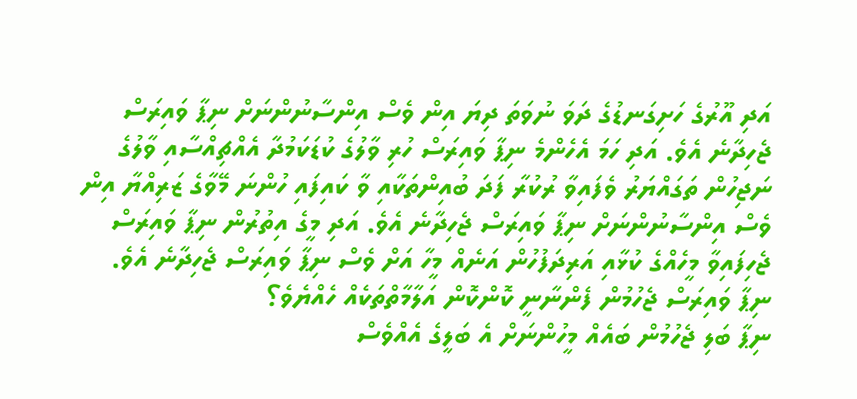އަދި އޫރުގެ ހަށިގަނޑުގެ ދަވަ ނުވަތަ ދިޔަ އިން ވެސް އިންސާނުންނަށް ނިޕާ ވައިރަސް ޖެހިދާނެ އެވެ. އަދި ހަމަ އެހެންމެ ނިޕާ ވައިރަސް ހުރި ވާލުގެ ކުޑަކަމުދާ އެއްޗިއްސާއި ވާލުގެ ނަޖިހުން ތަގައްޔަރު ވެފައިވާ ރުކުރާ ފަދަ ބުއިންތަކާއި ވާ ކައިފައި ހުންނަ މޭވާގެ ޒަރިއްޔާ އިން ވެސް އިންސާނުންނަށް ނިޕާ ވައިރަސް ޖެހިދާނެ އެވެ. އަދި މީގެ އިތުރުން ނިޕާ ވައިރަސް ޖެހިފައިވާ މީހެއްގެ ކުޅާއި އަރިދަފުހުން އަނެއް މީހާ އަށް ވެސް ނިޕާ ވައިރަސް ޖެހިދާނެ އެވެ.
ނިޕާ ވައިރަސް ޖެހުމުން ފެންނާނީ ކޮންކޮން އަލާމާތްތަކެއް ހެއްޔެވެ؟
ނިޕާ ބަލި ޖެހުމުން ބައެއް މީހުންނަށް އެ ބަލީގެ އެއްވެސް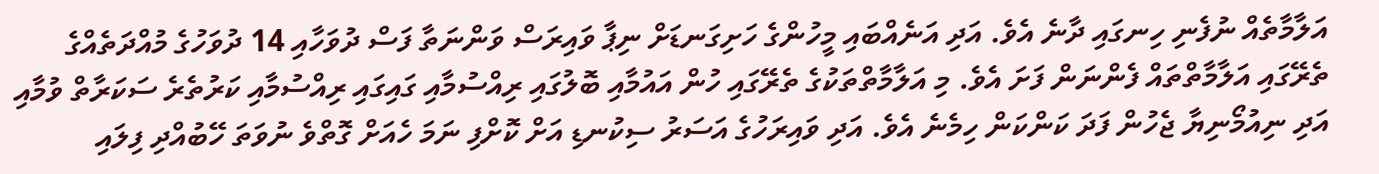އަލާމާތެއް ނުފެނި ހިނގައި ދާނެ އެވެ. އަދި އަނެއްބައި މީހުންގެ ހަށިގަނޑަށް ނިޕާ ވައިރަސް ވަންނަތާ ފަސް ދުވަހާއި 14 ދުވަހުގެ މުއްދަތެއްގެ ތެރޭގައި އަލާމާތްތައް ފެންނަން ފަށަ އެވެ. މި އަލާމާތްތަކުގެ ތެރޭގައި ހުން އައުމާއި ބޮލުގައި ރިއްސުމާއި ގައިގައި ރިއްސުމާއި ކަރުތެރެ ސަކަރާތް ވުމާއި އަދި ނިއުމޯނިޔާ ޖެހުން ފަދަ ކަންކަން ހިމެނެ އެވެ. އަދި ވައިރަހުގެ އަސަރު ސިކުނޑި އަށް ކޮށްފި ނަމަ ހެއަށް ގޮތްވެ ނުވަތަ ހޭބުއްދި ފިލައި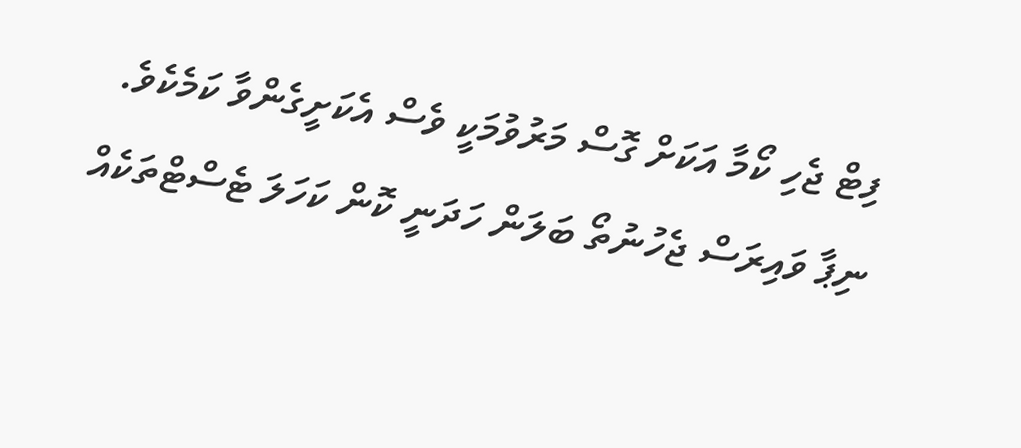ފިޓް ޖެހި ކޯމާ އަކަށް ގޮސް މަރުވުމަކީ ވެސް އެކަށީގެންވާ ކަމެކެވެ.
ނިޕާ ވައިރަސް ޖެހުނުތޯ ބަލަން ހަދަނީ ކޮން ކަހަލަ ޓެސްޓްތަކެއް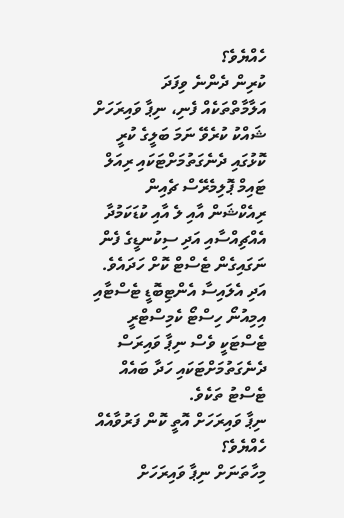ހެއްޔެވެ؟
ކުރިން ދެންނެ ވިފަދަ އަލާމާތްތަކެއް ފެނި، ނިޕާ ވައިރަހަށް ޝައްކު ކުރެވޭ ނަމަ ބަލީގެ ކުރީ ކޮޅުގައި ދެނެގަތުމަށްޓަކައި ރިއަލް ޓައިމް ޕޮލިމެރޭސް ޗެއިން ރިއެކްޝަން އާއި ލެ އާއި ކުޑަކަމުދާ އެއްޗިއްސާއި އަދި ސިކުނޑީގެ ފެން ނަގައިގެން ޓެސްޓް ކޮށް ހަދައެވެ. އަދި އެލައިސާ އެންޓިބޮޑީ ޓެސްޓާއި އިމިއުނޯ ހިސްޓޯ ކެމިސްޓްރީ ޓެސްޓަކީ ވެސް ނިޕާ ވައިރަސް ދެނެގަތުމަށްޓަކައި ހަދާ ބައެއް ޓެސްޓު ތަކެވެ.
ނިޕާ ވައިރަހަށް އޮތީ ކޮން ފަރުވާއެއް ހެއްޔެވެ؟
މިހާތަނަށް ނިޕާ ވައިރަހަށް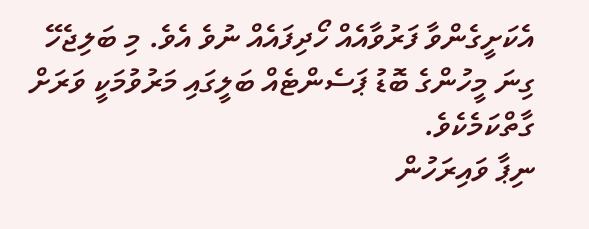އެކަށީގެންވާ ފަރުވާއެއް ހޯދިފައެއް ނުވެ އެވެ. މި ބަލިޖެހޭ ގިނަ މީހުންގެ ބޮޑު ޕަސެންޓެއް ބަލީގައި މަރުވުމަކީ ވަރަށް ގާތްކަމެކެވެ.
ނިޕާ ވައިރަހުން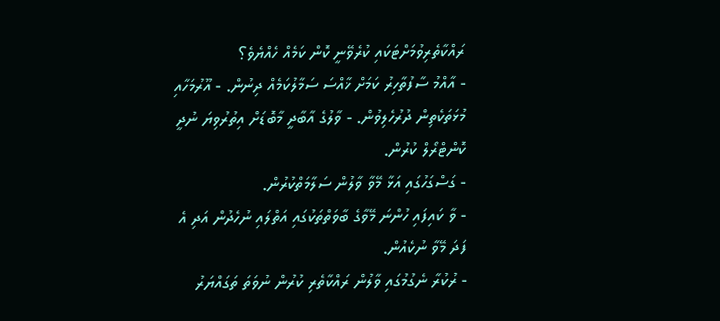ރައްކާތެރިވުމަށްޓަކައި ކުރެވޭނީ ކޮން ކަމެއް ހެއްޔެވެ؟
- އާއްމު ސާފުތާހިރު ކަމަށް ޚާއްސަ ސަމާލުކަމެއް ދިނުން. - އޫރުމަހާއި މުޅަތަކެތިން ދުރުހެލިވުން. - ވާލުގެ އާބާދީ މާބޮޑަށް އިތުރުވިޔަ ނުދީ ކޮންޓްރޯލް ކުރުން.
- ގަސްގަހުގައި އަޅާ މޭވާ ވާލުން ސަލާމަތްކުރުން.
- ވާ ކައިފައި ހުންނަ މޭވާގެ ބާވަތްތަކުގައި އަތްލައި ނުހެދުން އަދި އެ ފަދަ މޭވާ ނުކެއުން.
- ރުކުރާ ނެގުމުގައި ވާލުން ރައްކާތެރި ކުރުން ނުވަތަ ތަގައްޔަރު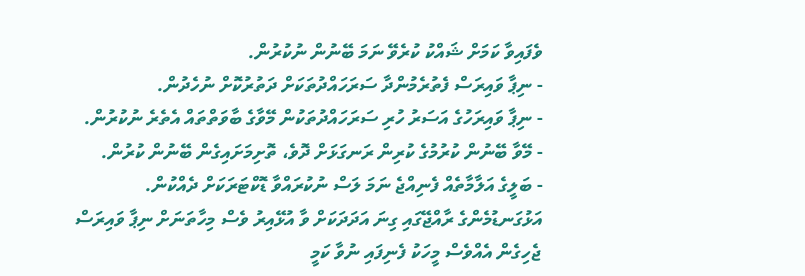ވެފައިވާ ކަމަށް ޝައްކު ކުރެވޭ ނަމަ ބޭނުން ނުކުރުން.
- ނިޕާ ވައިރަސް ފެތުރެމުންދާ ސަރަހައްދުތަކަށް ދަތުރުކޮށް ނުހެދުން.
- ނިޕާ ވައިރަހުގެ އަސަރު ހުރި ސަރަހައްދުތަކުން މޭވާގެ ބާވަތްތައް އެތެރެ ނުކުރުން.
- މޭވާ ބޭނުން ކުރުމުގެ ކުރިން ރަނގަޅަށް ދޮވެ، ތޮށިމަށައިގެން ބޭނުން ކުރުން.
- ބަލީގެ އަލާމާތެއް ފެނިއްޖެ ނަމަ ލަސް ނުކުރައްވާ ޑޮކްޓަރަކަށް ދެއްކުން.
އަޅުގަނޑުމެންގެ ރާއްޖޭގައި ގިނަ އަދަދަކަށް ވާ އުޅޭއިރު ވެސް މިހާތަނަށް ނިޕާ ވައިރަސް ޖެހިގެން އެއްވެސް މީހަކު ފެނިފައި ނުވާ ކަމީ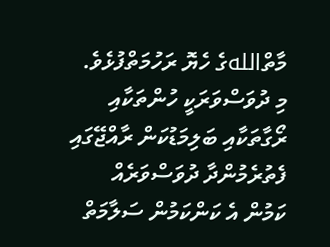މާތްاللهގެ ހެޔޮ ރަހުމަތްފުޅެވެ. މި ދުވަސްވަރަކީ ހުންތަކާއި ރޯގާތަކާއި ބަލިމަޑުކަން ރާއްޖޭގައި ފެތުރެމުންދާ ދުވަސްވަރެއް ކަމުން އެ ކަންކަމުން ސަލާމަތް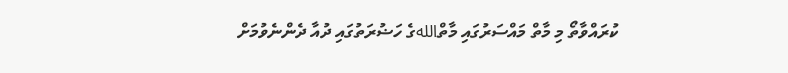ކުރައްވާތޯ މި މާތް މައްސަރުގައި މާތްاللهގެ ހަޟުރަތުގައި ދުއާ ދެންނެވުމަށް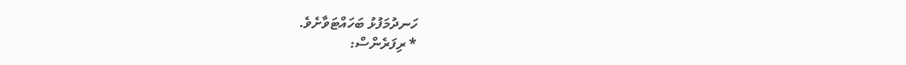ހަނދުމަފުޅު ބަހައްޓަވާށެވެ.
* ރިފަރެންސް: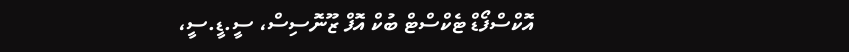އޮކްސްފޯޑް ޓެކްސްޓް ބުކް އޮފް ޒޫނޮސިސް، ސީ.ޑީ.ސީ،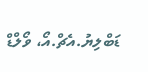ޑަބްލިޔު.އެޗް.އޯ، ވޯލްޑް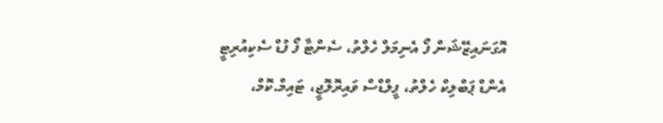އޮގަނައިޒޭޝަން ފޯ އެނިމަލް ހެލްތު، ސެންޓާ ފޯ ފުޑް ސެކިއުރިޓީ އެންޑް ޕަބްލިކް ހެލްތު، ފީލްޑްސް ވައިރޮލޮޖީ، ޓައިމް.ކޮމް،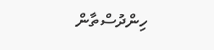ހިންދުސްތާން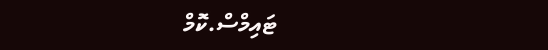ޓައިމްސް.ކޮމް